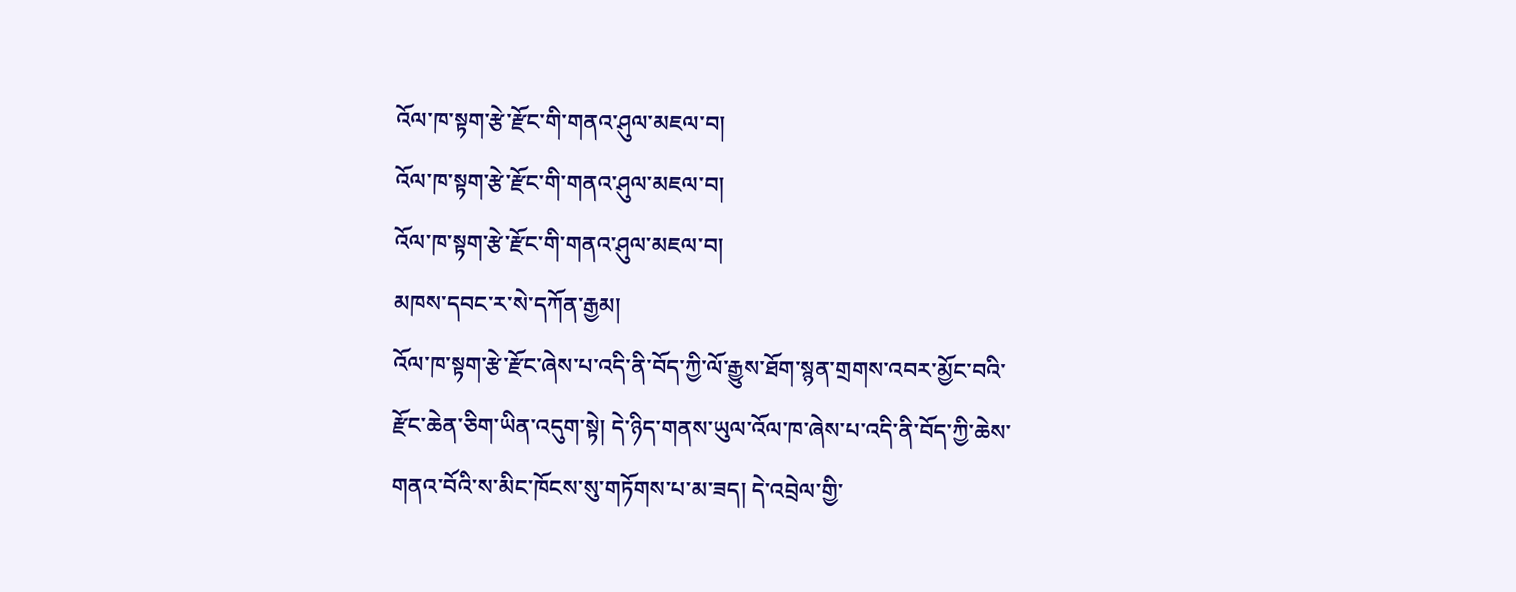འོལ་ཁ་སྟག་རྩེ་རྫོང་གི་གནའ་ཤུལ་མཇལ་བ།
འོལ་ཁ་སྟག་རྩེ་རྫོང་གི་གནའ་ཤུལ་མཇལ་བ།
འོལ་ཁ་སྟག་རྩེ་རྫོང་གི་གནའ་ཤུལ་མཇལ་བ།
མཁས་དབང་ར་སེ་དཀོན་རྒྱམ།
འོལ་ཁ་སྟག་རྩེ་རྫོང་ཞེས་པ་འདི་ནི་བོད་ཀྱི་ལོ་རྒྱུས་ཐོག་སྙན་གྲགས་འབར་མྱོང་བའི་རྫོང་ཆེན་ཅིག་ཡིན་འདུག་སྟེ། དེ་ཉིད་གནས་ཡུལ་འོལ་ཁ་ཞེས་པ་འདི་ནི་བོད་ཀྱི་ཆེས་གནའ་བོའི་ས་མིང་ཁོངས་སུ་གཏོགས་པ་མ་ཟད། དེ་འབྲེལ་གྱི་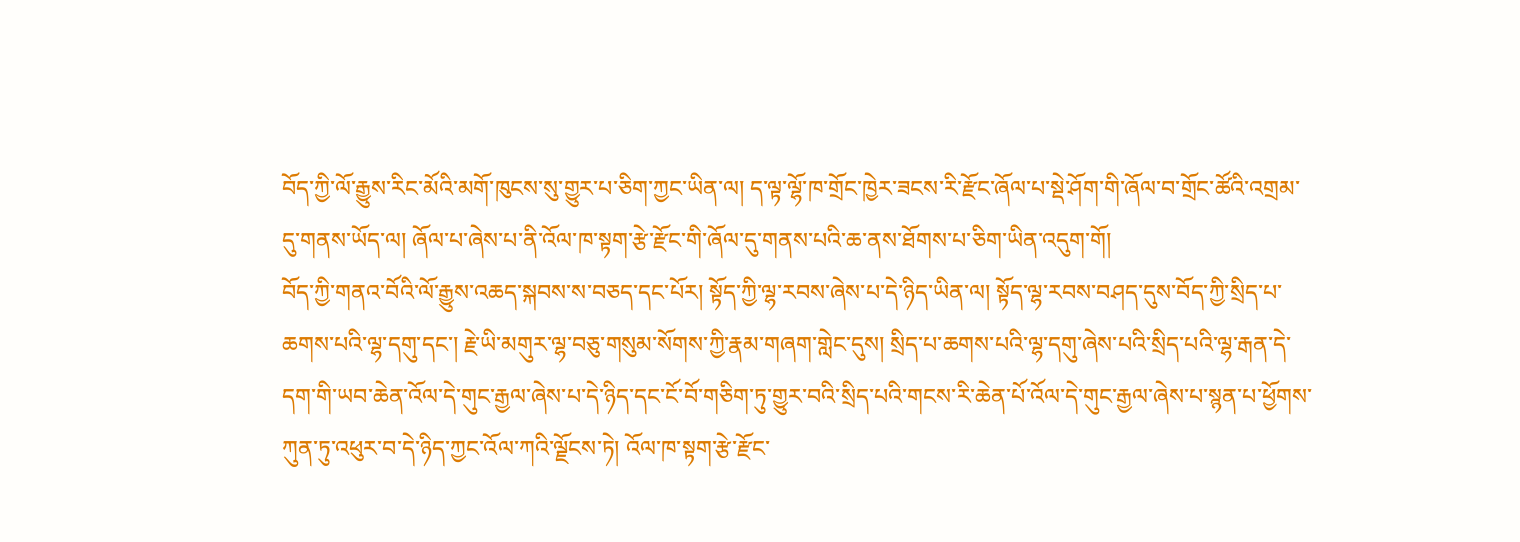བོད་ཀྱི་ལོ་རྒྱུས་རིང་མོའི་མགོ་ཁུངས་སུ་གྱུར་པ་ཅིག་ཀྱང་ཡིན་ལ། ད་ལྟ་ལྷོ་ཁ་གྲོང་ཁྱེར་ཟངས་རི་རྫོང་ཞོལ་པ་སྡེ་ཤོག་གི་ཞོལ་བ་གྲོང་ཚོའི་འགྲམ་དུ་གནས་ཡོད་ལ། ཞོལ་པ་ཞེས་པ་ནི་འོལ་ཁ་སྟག་རྩེ་རྫོང་གི་ཞོལ་དུ་གནས་པའི་ཆ་ནས་ཐོགས་པ་ཅིག་ཡིན་འདུག་གོ།
བོད་ཀྱི་གནའ་བོའི་ལོ་རྒྱུས་འཆད་སྐབས་ས་བཅད་དང་པོར། སྟོད་ཀྱི་ལྷ་རབས་ཞེས་པ་དེ་ཉིད་ཡིན་ལ། སྟོད་ལྷ་རབས་བཤད་དུས་བོད་ཀྱི་སྲིད་པ་ཆགས་པའི་ལྷ་དགུ་དང་། རྗེ་ཡི་མགུར་ལྷ་བཅུ་གསུམ་སོགས་ཀྱི་རྣམ་གཞག་གླེང་དུས། སྲིད་པ་ཆགས་པའི་ལྷ་དགུ་ཞེས་པའི་སྲིད་པའི་ལྷ་རྒན་དེ་དག་གི་ཡབ་ཆེན་འོལ་དེ་གུང་རྒྱལ་ཞེས་པ་དེ་ཉིད་དང་ངོ་བོ་གཅིག་ཏུ་གྱུར་བའི་སྲིད་པའི་གངས་རི་ཆེན་པོ་འོལ་དེ་གུང་རྒྱལ་ཞེས་པ་སྙན་པ་ཕྱོགས་ཀུན་ཏུ་འཕུར་བ་དེ་ཉིད་ཀྱང་འོལ་ཀའི་ལྗོངས་ཏེ། འོལ་ཁ་སྟག་རྩེ་རྫོང་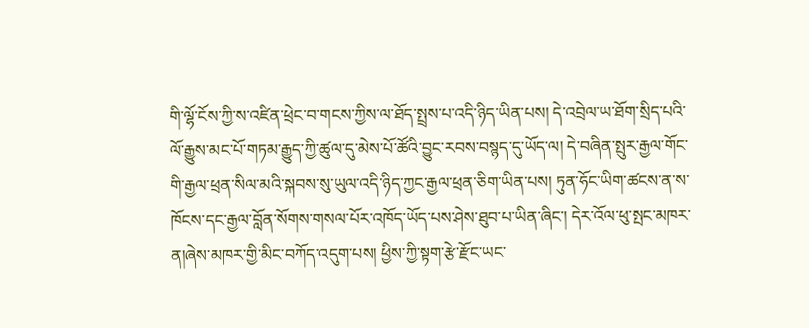གི་ལྷོ་ངོས་ཀྱི་ས་འཛིན་ཕྲེང་བ་གངས་ཀྱིས་ལ་ཐོད་སྤྲས་པ་འདི་ཉིད་ཡིན་པས། དེ་འབྲེལ་ཡ་ཐོག་སྲིད་པའི་ལོ་རྒྱུས་མང་པོ་གཏམ་རྒྱུད་ཀྱི་ཚུལ་དུ་མེས་པོ་ཚོའི་བྱུང་རབས་བསྙད་དུ་ཡོད་ལ། དེ་བཞིན་སྤུར་རྒྱལ་གོང་གི་རྒྱལ་ཕྲན་སིལ་མའི་སྐབས་སུ་ཡུལ་འདི་ཉིད་ཀྱང་རྒྱལ་ཕྲན་ཅིག་ཡིན་པས། ཏུན་ཧོང་ཡིག་ཚངས་ན་ས་ཁོངས་དང་རྒྱལ་བློན་སོགས་གསལ་པོར་འཁོད་ཡོད་པས་ཤེས་ཐུབ་པ་ཡིན་ཞིང་། དེར་འོལ་ཕུ་སྤང་མཁར་ན།ཞེས་མཁར་གྱི་མིང་བཀོད་འདུག་པས། ཕྱིས་ཀྱི་སྟག་རྩེ་རྫོང་ཡང་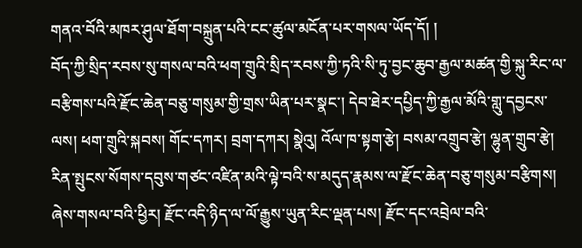གནའ་བོའི་མཁར་ཤུལ་ཐོག་བསྐྲུན་པའི་ངང་ཚུལ་མངོན་པར་གསལ་ཡོད་དོ། །
བོད་ཀྱི་སྲིད་རབས་སུ་གསལ་བའི་ཕག་གྲུའི་སྲིད་རབས་ཀྱི་ཏའི་སི་ཏུ་བྱང་ཆུབ་རྒྱལ་མཚན་གྱི་སྐུ་རིང་ལ་བརྩིགས་པའི་རྫོང་ཆེན་བཅུ་གསུམ་གྱི་གྲས་ཡིན་པར་སྣང་། དེབ་ཐེར་དཔྱིད་ཀྱི་རྒྱལ་མོའི་གླུ་དབྱངས་ལས། ཕག་གྲུའི་སྐབས། གོང་དཀར། བྲག་དཀར། སྣེའུ། འོལ་ཁ་སྟག་རྩེ། བསམ་འགྲུབ་རྩེ། ལྷུན་གྲུབ་རྩེ། རིན་སྤུངས་སོགས་དབུས་གཙང་འཛིན་མའི་ལྟེ་བའི་ས་མདུད་རྣམས་ལ་རྫོང་ཆེན་བཅུ་གསུམ་བརྩིགས། ཞེས་གསལ་བའི་ཕྱིར། རྫོང་འདི་ཉིད་ལ་ལོ་རྒྱུས་ཡུན་རིང་ལྡན་པས། རྫོང་དང་འབྲེལ་བའི་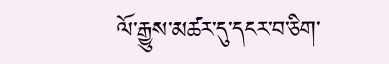ལོ་རྒྱུས་མཚར་དུ་དངར་བ་ཅིག་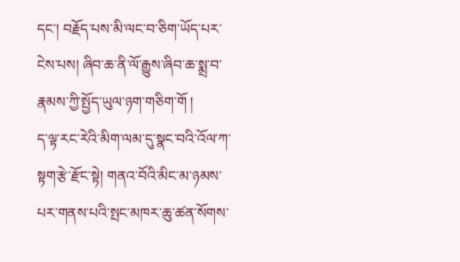དང་། བརྗོད་པས་མི་ལང་བ་ཅིག་ཡོད་པར་ངེས་པས། ཞིབ་ཆ་ནི་ལོ་རྒྱུས་ཞིབ་ཆ་སྨྲ་བ་རྣམས་ཀྱི་སྤྱོད་ཡུལ་ཉག་གཅིག་གོ །
ད་ལྟ་རང་རེའི་མིག་ལམ་དུ་སྣང་བའི་འོལ་ཀ་སྟག་རྩེ་རྫོང་སྟེ། གནའ་བོའི་མིང་མ་ཉམས་པར་གནས་པའི་སྤང་མཁར་ཆུ་ཚན་སོགས་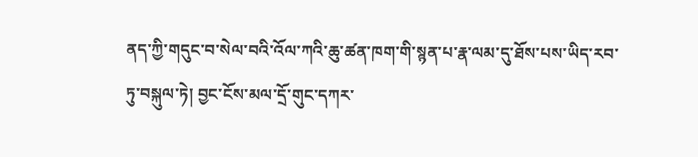ནད་ཀྱི་གདུང་བ་སེལ་བའི་འོལ་ཀའི་ཆུ་ཚན་ཁག་གི་སྙན་པ་རྣ་ལམ་དུ་ཐོས་པས་ཡིད་རབ་ཏུ་བསྐུལ་ཏེ། བྱང་ངོས་མལ་དྲོ་གུང་དཀར་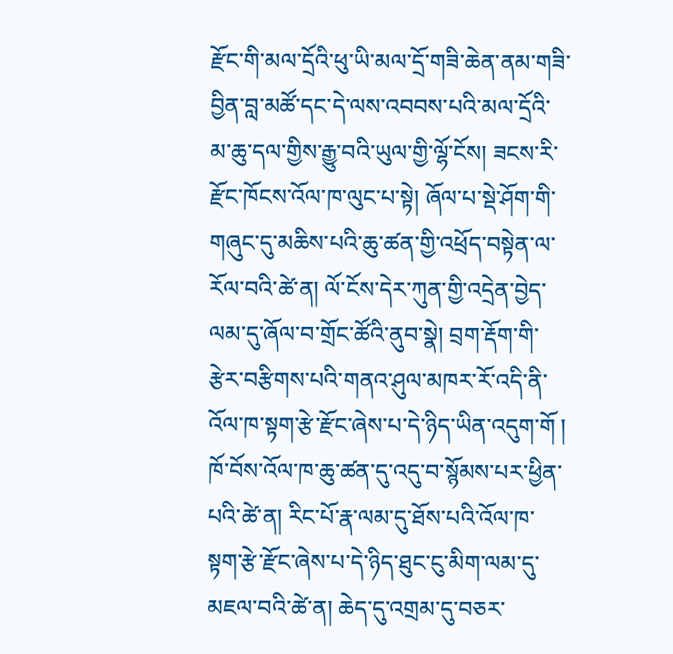རྫོང་གི་མལ་དྲོའི་ཕུ་ཡི་མལ་དྲོ་གཟི་ཆེན་ནམ་གཟི་བྱིན་བླ་མཚོ་དང་དེ་ལས་འབབས་པའི་མལ་དྲོའི་མ་ཆུ་དལ་གྱིས་རྒྱུ་བའི་ཡུལ་གྱི་ལྷོ་ངོས། ཟངས་རི་རྫོང་ཁོངས་འོལ་ཁ་ལུང་པ་སྟེ། ཞོལ་པ་སྡེ་ཤོག་གི་གཞུང་དུ་མཆིས་པའི་ཆུ་ཚན་གྱི་འཕྲོད་བསྟེན་ལ་རོལ་བའི་ཚེ་ན། ལོ་ངོས་དེར་ཀུན་གྱི་འདྲེན་བྱེད་ལམ་དུ་ཞོལ་བ་གྲོང་ཚོའི་ནུབ་སྣེ། བྲག་རྡོག་གི་རྩེར་བརྩིགས་པའི་གནའ་ཤུལ་མཁར་རོ་འདི་ནི་འོལ་ཁ་སྟག་རྩེ་རྫོང་ཞེས་པ་དེ་ཉིད་ཡིན་འདུག་གོ །
ཁོ་བོས་འོལ་ཁ་ཆུ་ཚན་དུ་འདུ་བ་སྙོམས་པར་ཕྱིན་པའི་ཚེ་ན། རིང་པོ་རྣ་ལམ་དུ་ཐོས་པའི་འོལ་ཁ་སྟག་རྩེ་རྫོང་ཞེས་པ་དེ་ཉིད་ཐུང་ངུ་མིག་ལམ་དུ་མཇལ་བའི་ཚེ་ན། ཆེད་དུ་འགྲམ་དུ་བཅར་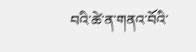བའི་ཚེ་ན་གནའ་བོའི་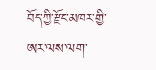བོད་ཀྱི་རྫོང་མཁར་གྱི་ཨར་ལས་ལག་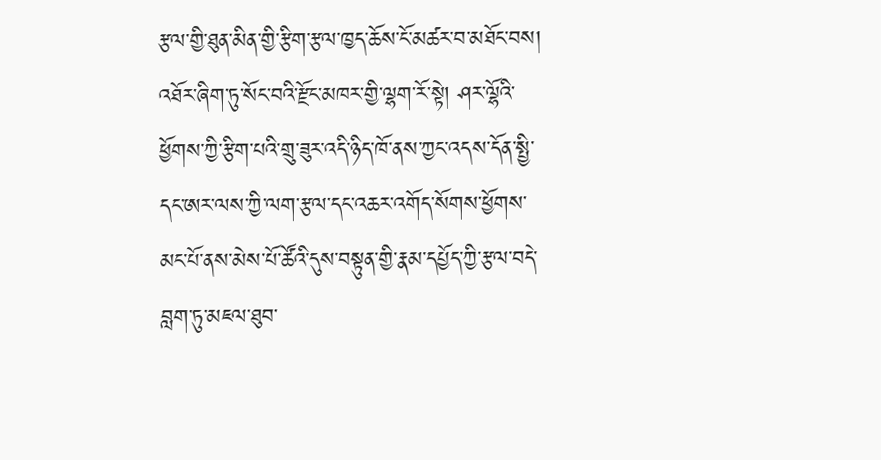རྩལ་གྱི་ཐུན་མིན་གྱི་རྩིག་རྩལ་ཁྱད་ཆོས་ངོ་མཚར་བ་མཐོང་བས། འཐོར་ཞིག་ཏུ་སོང་བའི་རྫོང་མཁར་གྱི་ལྷག་རོ་སྟེ། ཤར་ལྷོའི་ཕྱོགས་ཀྱི་རྩིག་པའི་གྲུ་ཟུར་འདི་ཉིད་ཁོ་ནས་ཀྱང་འདས་དོན་སྤྱི་དང་ཨར་ལས་ཀྱི་ལག་རྩལ་དང་འཆར་འགོད་སོགས་ཕྱོགས་མང་པོ་ནས་མེས་པོ་ཚོའི་དུས་བསྟུན་གྱི་རྣམ་དཔྱོད་ཀྱི་རྩལ་བདེ་བླག་ཏུ་མཇལ་ཐུབ་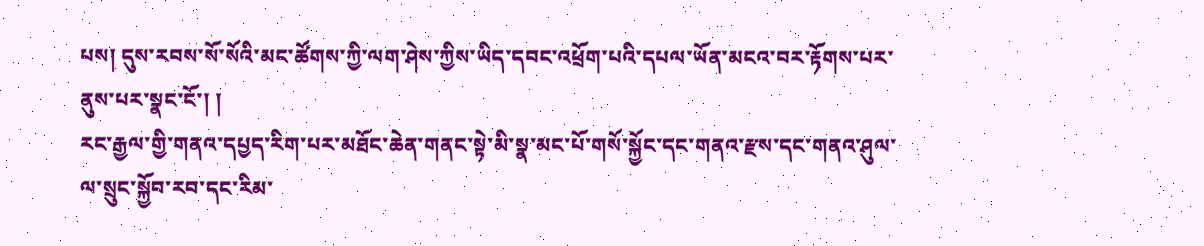པས། དུས་རབས་སོ་སོའི་མང་ཚོགས་ཀྱི་ལག་ཤེས་ཀྱིས་ཡིད་དབང་འཕྲོག་པའི་དཔལ་ཡོན་མངའ་བར་རྟོགས་པར་ནུས་པར་སྣང་ངོ་། །
རང་རྒྱལ་གྱི་གནའ་དཔྱད་རིག་པར་མཐོང་ཆེན་གནང་སྟེ་མི་སྣ་མང་པོ་གསོ་སྐྱོང་དང་གནའ་རྫས་དང་གནའ་ཤུལ་ལ་སྲུང་སྐྱོབ་རབ་དང་རིམ་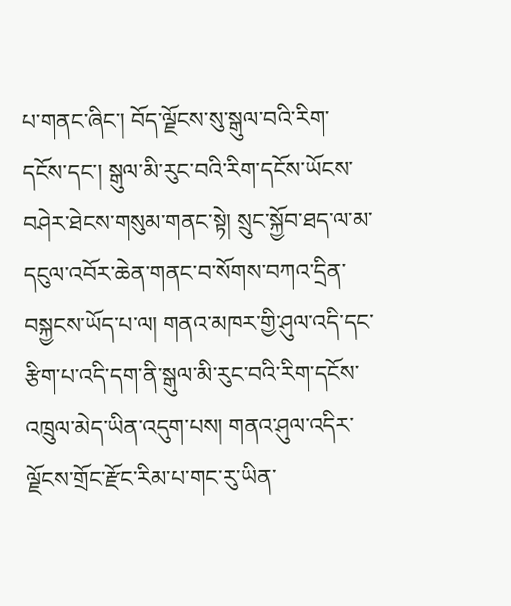པ་གནང་ཞིང་། བོད་ལྗོངས་སུ་སྒུལ་བའི་རིག་དངོས་དང་། སྒུལ་མི་རུང་བའི་རིག་དངོས་ཡོངས་བཤེར་ཐེངས་གསུམ་གནང་སྟེ། སྲུང་སྐྱོབ་ཐད་ལ་མ་དངུལ་འབོར་ཆེན་གནང་བ་སོགས་བཀའ་དྲིན་བསྐྱངས་ཡོད་པ་ལ། གནའ་མཁར་གྱི་ཤུལ་འདི་དང་རྩིག་པ་འདི་དག་ནི་སྒུལ་མི་རུང་བའི་རིག་དངོས་འཁྲུལ་མེད་ཡིན་འདུག་པས། གནའ་ཤུལ་འདིར་ལྗོངས་གྲོང་རྫོང་རིམ་པ་གང་རུ་ཡིན་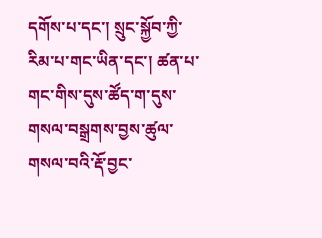དགོས་པ་དང་། སྲུང་སྐྱོབ་ཀྱི་རིམ་པ་གང་ཡིན་དང་། ཚན་པ་གང་གིས་དུས་ཚོད་ག་དུས་གསལ་བསྒྲགས་བྱས་ཚུལ་གསལ་བའི་རྡོ་བྱང་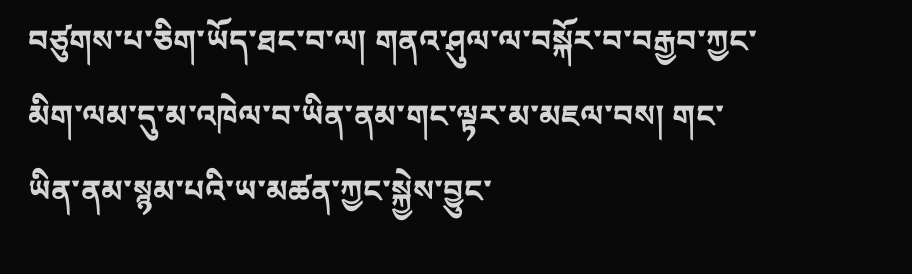བཙུགས་པ་ཅིག་ཡོད་ཐང་བ་ལ། གནའ་ཤུལ་ལ་བསྐོར་བ་བརྒྱབ་ཀྱང་མིག་ལམ་དུ་མ་འཁེལ་བ་ཡིན་ནམ་གང་ལྟར་མ་མཇལ་བས། གང་ཡིན་ནམ་སྙམ་པའི་ཡ་མཚན་ཀྱང་སྐྱེས་བྱུང་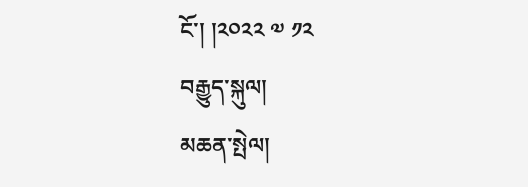ངོ་། །༢༠༢༢ ༧ ༡༢
བརྒྱུད་སྐུལ།
མཆན་སྤེལ།